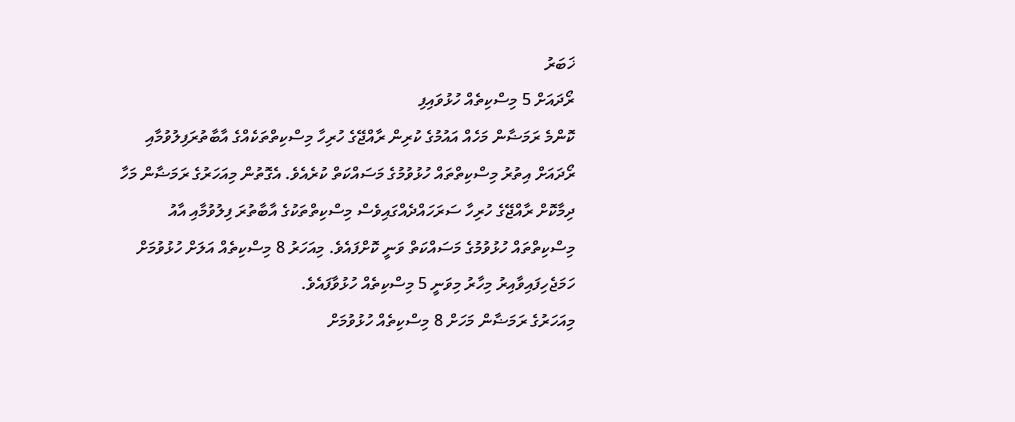ޚަބަރު
ރޯދައަށް 5 މިސްކިތެއް ހުޅުވައިފި
ކޮންމެ ރަމަޟާން މަހެއް އައުމުގެ ކުރިން ރާއްޖޭގެ ހުރިހާ މިސްކިތްތަކެއްގެ އާބާތުރަފިލުވުމާއި ރޯދައަށް އިތުރު މިސްކިތްތައް ހުޅުވުމުގެ މަސައްކަތް ކުރެއެވެ. އެގޮތުން މިއަހަރުގެ ރަމަޟާން މަހާ ދިމާކޮށް ރާއްޖޭގެ ހުރިހާ ސަރަހައްދެއްގައިވެސް މިސްކިތްތަކުގެ އާބާތުރަ ފިލުވުމާއި އާއު މިސްކިތްތައް ހުޅުވުމުގެ މަސައްކަތް ވަނީ ކޮށްފައެވެ. މިއަހަރު 8 މިސްކިތެއް އަލަށް ހުޅުވުމަށް ހަމަޖެހިފައިވާއިރު މިހާރު މިވަނީ 5 މިސްކިތެއް ހުޅުވާފައެވެ.
މިއަހަރުގެ ރަމަޟާން މަހަށް 8 މިސްކިތެއް ހުޅުވުމަށް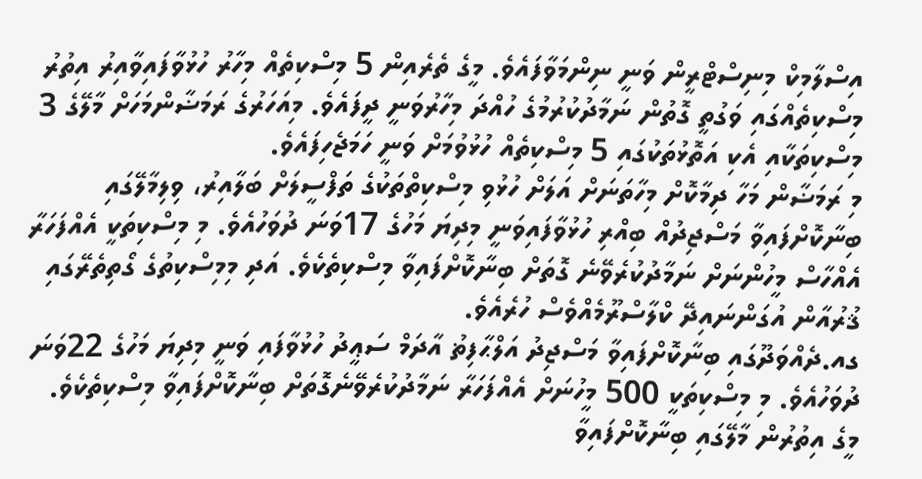އިސްލާމިކް މިނިސްޓްރީން ވަނީ ނިންމަވާފައެވެ. މީގެ ތެރެއިން 5 މިސްކިތެއް މިހާރު ހުޅުވާފައިވާއިރު އިތުރު މިސްކިތެއްގައި ވަގުތީ ގޮތުން ނަމާދުކުރުމުގެ ހުއްދަ މިހާރުވަނީ ދީފައެވެ. މިއަހަރުގެ ރަމަޟާންމަހަށް މާލޭގެ 3 މިސްކިތަކާއި އެކި އަތޮޅުތަކުގައި 5 މިސްކިތެއް ހުޅުވުމަށް ވަނީ ހަމަޖެހިފައެވެ.
މި ރަމަޟާން މަހާ ދިމާކޮށް މިހާތަނަށް އަލަށް ހުޅުވި މިސްކިތްތަކުގެ ތަފްސީލަށް ބަލާއިރު، ވިލިމާލޭގައި ބިނާކޮށްފައިވާ މަސްޖިދުއް ބިއްރި ހުޅުވާފައިވަނީ މިދިޔަ މަހުގެ 17ވަނަ ދުވަހުއެވެ. މި މިސްކިތަކީ އެއްފަހަރާ އެއްހާސް މީހުންނަށް ނަމާދުކުރެވޭނެ ގޮތަށް ބިނާކޮށްފައިވާ މިސްކިތެކެވެ. އަދި މިމިސްކިތުގެ ގޯތިތެރޭގައި ޤުރުއާން އުގަންނައިދޭ ކްލާސްރޫމެއްވެސް ހުރެއެވެ.
ގއ.ދެއްވަދޫގައި ބިނާކޮށްފައިވާ މަސްޖިދު އަލްޙާފިޡު އާދަމް ސަޢީދު ހުޅުވާފައި ވަނީ މިދިޔަ މަހުގެ 22ވަނަ ދުވަހުއެވެ. މި މިސްކިތަކީ 500 މީހުނަށް އެއްފަހަރާ ނަމާދުކުރެވޭނެގޮތަށް ބިނާކޮށްފައިވާ މިސްކިތެކެވެ.
މީގެ އިތުރުން މާލޭގައި ބިނާކޮށްފައިވާ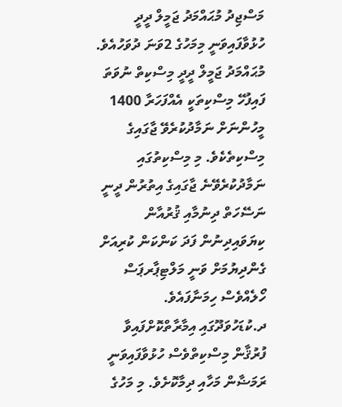މަސްޖިދު މުޙައްމަދު ޖަމީލް ދީދީ ހުޅުވާފައިވަނީ މިމަހުގެ 2ވަނަ ދުވަހުއެވެ. މުޙައްމަދު ޖަމީލް ދީދީ މިސްކިތް ނުވަތަ ފައިފުހޭ މިސްކިތަކީ އެއްފަހަރާ 1400 މީހުންނަށް ނަމާދުކުރެވޭ ޖާގައިގެ މިސްކިތެކެވެ. މި މިސްކިތުގައި ނަމާދުކުރެވޭނެ ޖާގައިގެ އިތުރުން ދީނީ ނަސޭހަތް ދިނުމާއި ޤުރުއާން ކިޔަވައިދިނުން ފަދަ ކަންކަން ކުރިއަށް ގެންދިޔުމަށް ވަނީ މަލްޓިޕާރޕަސް ހޯލެއްވެސް ހިމަނާފައެވެ.
ދ.ކުޑަހުވަދޫގައި އިމާރާތްކޮށްފައިވާ ފުރުޤާން މިސްކިތްވެސް ހުޅުވާފައިވަނީ ރަމަޟާން މަހާއި ދިމާކޮށެވެ. މި މަހުގެ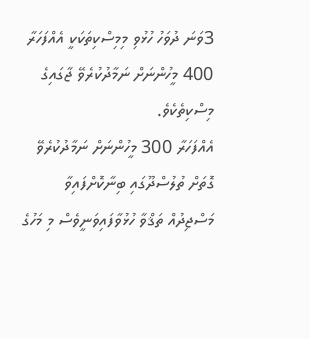3ވަނަ ދުވަހު ހުޅުވި މިމިސްކިތަކަކީ އެއްފަހަރާ 400 މީހުންނަށް ނަމާދުކުރެވޭ ޖާގައިގެ މިސްކިތެކެވެ.
އެއްފަހަރާ 300 މީހުންނަށް ނަމާދުކުރެވޭ ގޮތަށް ތުލުސްދޫގައި ބިނާކޮށްފައިވާ މަސްޖިދުއް ތަޤްވާ ހުޅުވާފައިވަނީވެސް މި މަހުގެ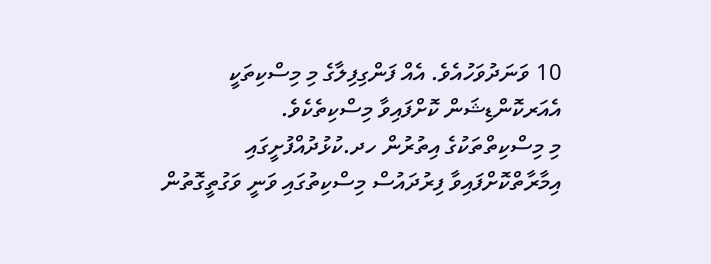10 ވަނަދުވަހުއެވެ. އެއް ފަންގިފިލާގެ މި މިސްކިތަކީ އެއަރކޮންޑިޝަން ކޮށްފައިވާ މިސްކިތެކެވެ.
މި މިސްކިތްތަކުގެ އިތުރުން ހދ.ކުޅުދުއްފުށީގައި އިމާރާތްކޮށްފައިވާ ފިރުދައުސް މިސްކިތުގައި ވަނީ ވަގުތީގޮތުން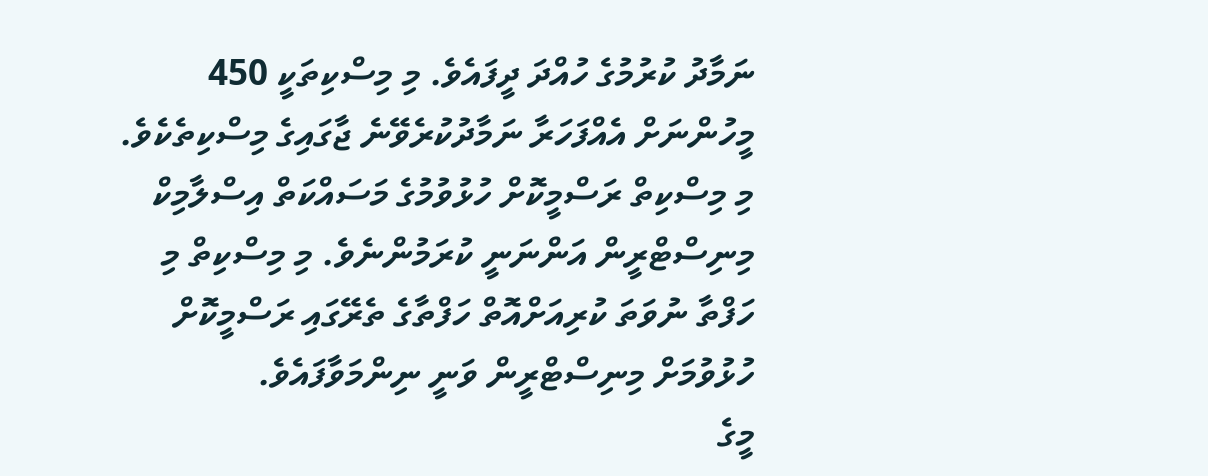ނަމާދު ކުރުމުގެ ހުއްދަ ދީފައެވެ. މި މިސްކިތަކީ 450 މީހުންނަށް އެއްފަހަރާ ނަމާދުކުރެވޭނެ ޖާގައިގެ މިސްކިތެކެވެ. މި މިސްކިތް ރަސްމީކޮށް ހުޅުވުމުގެ މަސައްކަތް އިސްލާމިކް މިނިސްޓްރީން އަންނަނީ ކުރަމުންނެވެ. މި މިސްކިތް މި ހަފްތާ ނުވަތަ ކުރިއަށްއޮތް ހަފްތާގެ ތެރޭގައި ރަސްމީކޮށް ހުޅުވުމަށް މިނިސްޓްރީން ވަނީ ނިންމަވާފައެވެ.
މީގެ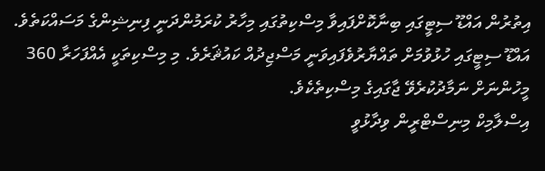އިތުރުން އައްޑޫ ސިޓީގައި ބިނާކޮށްފައިވާ މިސްކިތުގައި މިހާރު ކުރަމުންދަނީ ފިނިޝިންގެ މަސައްކަތެވެ. އައްޑޫ ސިޓީގައި ހުޅުވުމަށް ތައްޔާރުވެފައިވަނީ މަސްޖިދުއް ކައުޘަރެވެ. މި މިސްކިތަކީ އެއްފަހަރާ 360 މީހުންނަށް ނަމާދުކުރެވޭ ޖާގައިގެ މިސްކިތެކެވެ.
އިސްލާމިކް މިނިސްޓްރީން ވިދާޅުވީ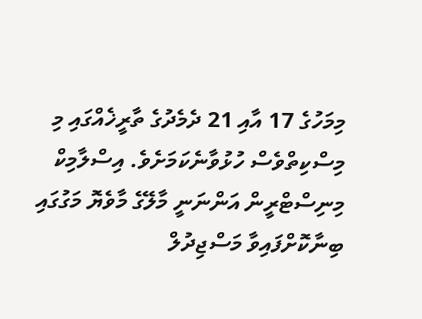މިމަހުގެ 17 އާއި 21 ދެމެދުގެ ތާރީޚެއްގައި މި މިސްކިތްވެސް ހުޅުވާނެކަމަށެވެ. އިސްލާމިކް މިނިސްޓްރީން އަންނަނީ މާލޭގެ މާވެޔޮ މަގުގައި ބިނާކޮށްފައިވާ މަސްޖިދުލް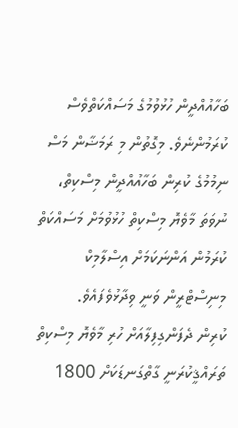ބަހާއުއްދީން ހުޅުވުމުގެ މަސައްކަތްވެސް ކުރަމުންނެވެ. މިގޮތުން މި ރަމަޟާން މަސް ނިމުމުގެ ކުރިން ބަހާއުއްދީން މިސްކިތް، ނުވަތަ މާވެޔޮ މިސްކިތް ހުޅުވުމަށް މަސައްކަތް ކުރަމުން އަންނަކަމަށް އިސްލާމިކް މިނިސްޓްރީން ވަނީ ވިދާޅުވެފައެވެ.
ކުރިން ދެފަންގިފިލާއަށް ހުރި މާވެޔޮ މިސްކިތް ތަރައްޤީކުރަނީ ގާތްގަނޑަކަށް 1800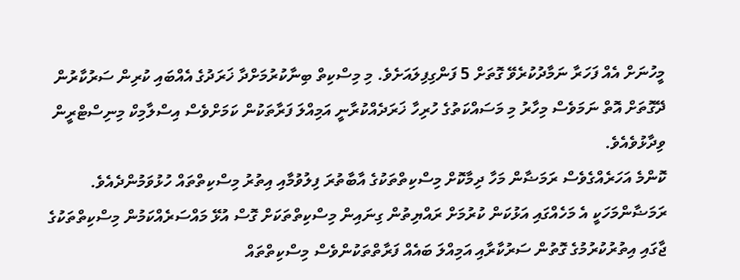މީހުނަށް އެއް ފަހަރާ ނަމާދުކުރެވޭ ގޮތަށް 5 ފަންގިފިލައަށެވެ. މި މިސްކިތް ބިނާކުރުމަށްދާ ޚަރަދުގެ އެއްބައި ކުރިން ސަރުކާރުން ދޭގޮތަށް އޮތް ނަމަވެސް މިހާރު މި މަސައްކަތުގެ ހުރިހާ ޚަރަދެއްކުރާނީ އަމިއްލަ ފަރާތަކުން ކަމަށްވެސް އިސްލާމިކް މިނިސްޓްރީން ވިދާޅުވެއެވެ.
ކޮންމެ އަހަރެއްގެވެސް ރަމަޟާން މަހާ ދިމާކޮށް މިސްކިތްތަކުގެ އާބާތުރަ ފިލުވުމާއި އިތުރު މިސްކިތްތައް ހުޅުވަމުންދެއެވެ. ރަމަޟާންމަހަކީ އެ މަހެއްގައި އަޅުކަން ކުރުމަށް ރައްޔިތުން ގިނައިން މިސްކިތްތަކަށް ގޮސް އުޅޭ މައްސަރެއްކަމުން މިސްކިތްތަކުގެ ޖާގައި އިތުރުކުރުމުގެ ގޮތުން ސަރުކާރާއި އަމިއްލަ ބައެއް ފަރާތްތަކުންވެސް މިސްކިތްތައް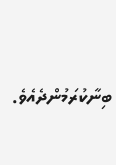ބިނާކުރަމުންދެއެވެ.